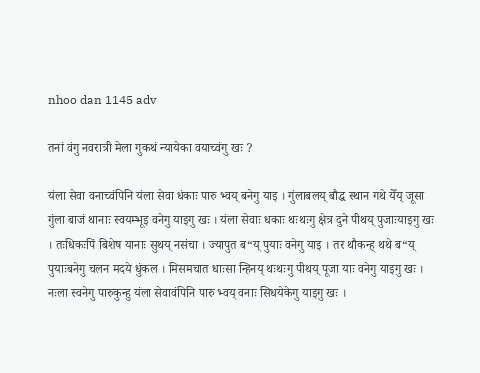nhoo dan 1145 adv

तनां वंगु नवरात्री मेला गुकथं न्यायेका वयाच्वंगु खः ?

यंला सेवा वनाच्वंपिनि यंला सेवा धंकाः पारु भ्वय् बनेगु याइ । गुंलाबलय् बौद्ध स्थान गथे येँय् जूसा गुंला बाजं थानाः स्वयम्भूइ वनेगु याइगु खः । यंला सेवाः धकाः थःथःगु क्षेत्र दुने पीथय् पुजाःयाइगु खः । तःधिकःपिं बिशेष यानाः सुथय् नसंचा । ज्यापुत ब“य् पुयाः वनेगु याइ । तर थौकन्ह् थथे ब“य् पुयाःबनेगु चलन मदये धुंकल । मिसमचात धाःसा न्हिनय् थःथःगु पीथय् पूजा याः वनेगु याइगु खः । नःला स्वनेगु पारुकुन्हु यंला सेवावंपिनि पारु भ्वय् वनाः सिधयेकेगु याइगु खः ।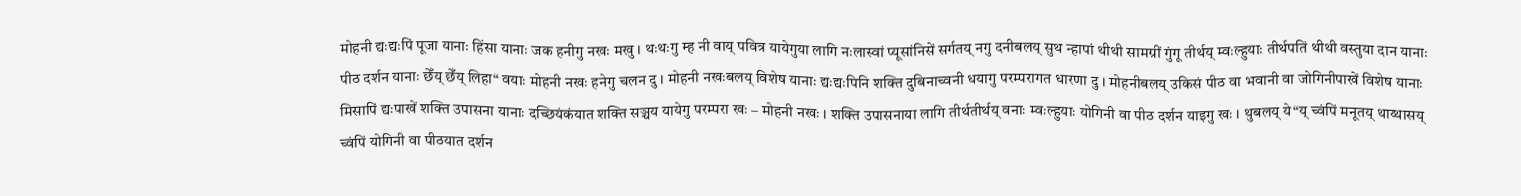मोहनी द्यःद्यःपिं पूजा यानाः हिंसा यानाः जक हनीगु नखः मखु । थःथःगु म्ह नी वाय् पवित्र यायेगुया लागि नःलास्वां प्यूसांनिसें सर्गतय् नगु दनीबलय् सुथ न्हापां थीथी सामग्रीं गुंगू तीर्थय् म्वःल्हुयाः तीर्थपतिं थीथी वस्तुया दान यानाः पीठ दर्शन यानाः छेँय् छेँय् लिहा“ वयाः मोहनी नखः हनेगु चलन दु । मोहनी नखःबलय् विशेष यानाः द्यःद्यःपिनि शक्ति दुबिनाच्वनी धयागु परम्परागत धारणा दु । मोहनीबलय् उकिसं पीठ वा भवानी वा जोगिनीपाखें विशेष यानाः मिसापिं द्यःपाखें शक्ति उपासना यानाः दच्छियंकंयात शक्ति सञ्चय यायेगु परम्परा खः – मोहनी नखः । शक्ति उपासनाया लागि तीर्थतीर्थय् वनाः म्वःल्हुयाः योगिनी वा पीठ दर्शन याइगु खः । थुबलय् ये“य् च्वंपिं मनूतय् थाय्थासय् च्वंपिं योगिनी वा पीठयात दर्शन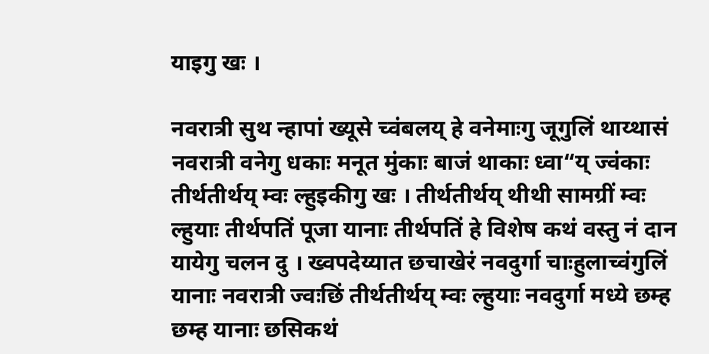याइगु खः ।

नवरात्री सुथ न्हापां ख्यूसे च्वंबलय् हे वनेमाःगु जूगुलिं थाय्थासं नवरात्री वनेगु धकाः मनूत मुंकाः बाजं थाकाः ध्वा“य् ज्वंकाः तीर्थतीर्थय् म्वः ल्हुइकीगु खः । तीर्थतीर्थय् थीथी सामग्रीं म्वः ल्हुयाः तीर्थपतिं पूजा यानाः तीर्थपतिं हे विशेष कथं वस्तु नं दान यायेगु चलन दु । ख्वपदेय्यात छचाखेरं नवदुर्गा चाःहुलाच्वंगुलिं यानाः नवरात्री ज्वःछिं तीर्थतीर्थय् म्वः ल्हुयाः नवदुर्गा मध्ये छम्ह छम्ह यानाः छसिकथं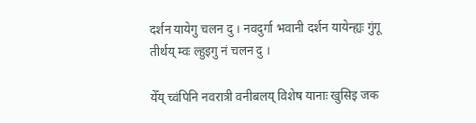दर्शन यायेगु चलन दु । नवदुर्गा भवानी दर्शन यायेन्ह्यः गुंगू तीर्थय् म्वः ल्हुइगु नं चलन दु ।

येँय् च्वंपिनि नवरात्री वनीबलय् विशेष यानाः खुसिइ जक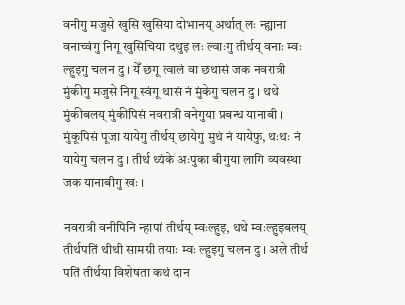वनीगु मजुसे खुसि खुसिया दोभानय् अर्थात् लः न्ह्याना वनाच्वंगु निगू खुसिचिया दथुइ लः ल्वाःगु तीर्थय् वनाः म्वः ल्हुइगु चलन दु । येँ छगू त्वालं वा छथासं जक नवरात्री मुंकीगु मजुसे निगू स्वंगू थासं नं मुंकेगु चलन दु । थथे मुंकीबलय् मुंकीपिसं नवरात्री वनेगुया प्रबन्ध यानाबी । मुंकूपिसं पूजा यायेगु तीर्थय् छायेगु मुथं नं यायेफु, थःथः नं यायेगु चलन दु । तीर्थ थ्यंके अःपुका बीगुया लागि व्यवस्था जक यानाबीगु खः ।

नवरात्री वनीपिनि न्हापां तीर्थय् म्वःल्हुइ, थथे म्वःल्हुइबलय् तीर्थपतिं थीथी सामग्री तयाः म्वः ल्हुइगु चलन दु । अले तीर्थ पतिं तीर्थया विशेषता कथं दान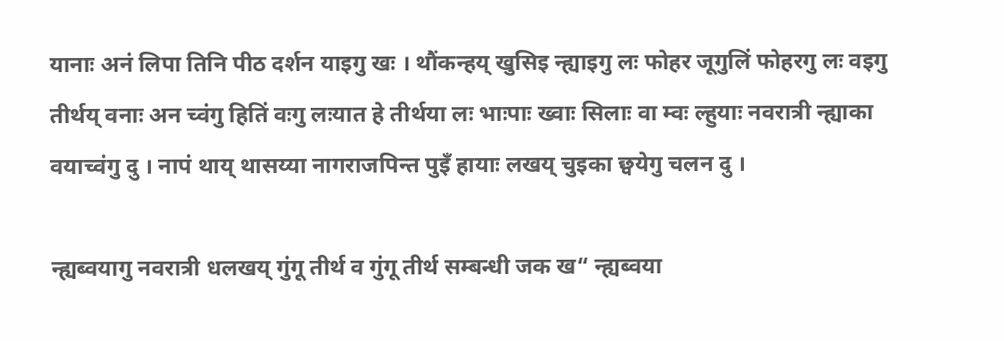यानाः अनं लिपा तिनि पीठ दर्शन याइगु खः । थौंकन्हय् खुसिइ न्ह्याइगु लः फोहर जूगुलिं फोहरगु लः वइगु तीर्थय् वनाः अन च्वंगु हितिं वःगु लःयात हे तीर्थया लः भाःपाः ख्वाः सिलाः वा म्वः ल्हुयाः नवरात्री न्ह्याका वयाच्वंगु दु । नापं थाय् थासय्या नागराजपिन्त पुइँ हायाः लखय् चुइका छ्वयेगु चलन दु ।

न्ह्यब्वयागु नवरात्री धलखय् गुंगू तीर्थ व गुंगू तीर्थ सम्बन्धी जक ख“ न्ह्यब्वया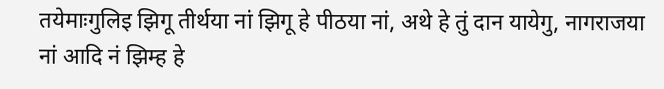तयेमाःगुलिइ झिगू तीर्थया नां झिगू हे पीठया नां, अथे हे तुं दान यायेगु, नागराजया नां आदि नं झिम्ह हे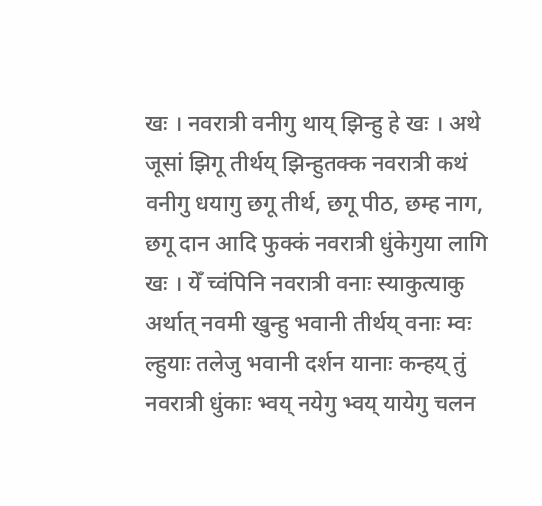खः । नवरात्री वनीगु थाय् झिन्हु हे खः । अथे जूसां झिगू तीर्थय् झिन्हुतक्क नवरात्री कथं वनीगु धयागु छगू तीर्थ, छगू पीठ, छम्ह नाग, छगू दान आदि फुक्कं नवरात्री धुंकेगुया लागि खः । येँ च्वंपिनि नवरात्री वनाः स्याकुत्याकु अर्थात् नवमी खुन्हु भवानी तीर्थय् वनाः म्वः ल्हुयाः तलेजु भवानी दर्शन यानाः कन्हय् तुं नवरात्री धुंकाः भ्वय् नयेगु भ्वय् यायेगु चलन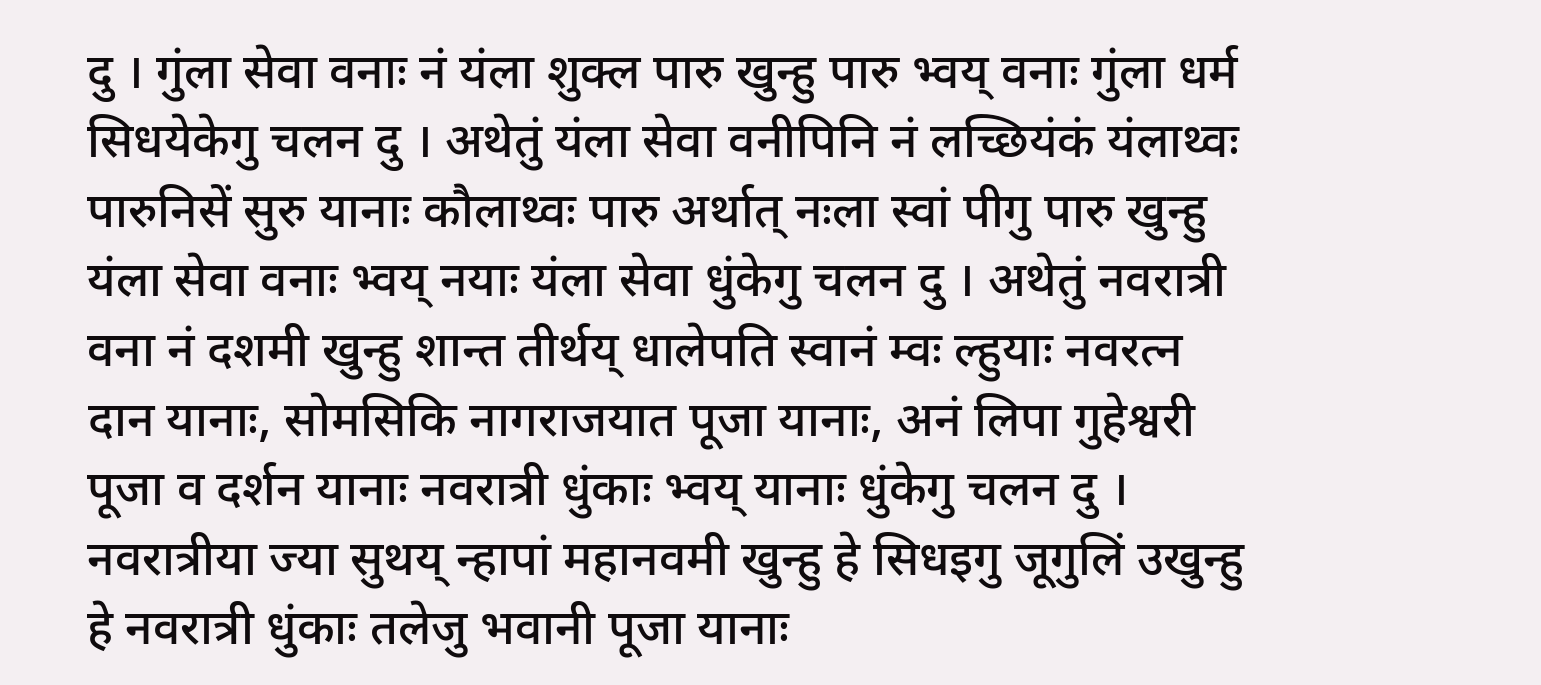दु । गुंला सेवा वनाः नं यंला शुक्ल पारु खुन्हु पारु भ्वय् वनाः गुंला धर्म सिधयेकेगु चलन दु । अथेतुं यंला सेवा वनीपिनि नं लच्छियंकं यंलाथ्वः पारुनिसें सुरु यानाः कौलाथ्वः पारु अर्थात् नःला स्वां पीगु पारु खुन्हु यंला सेवा वनाः भ्वय् नयाः यंला सेवा धुंकेगु चलन दु । अथेतुं नवरात्री वना नं दशमी खुन्हु शान्त तीर्थय् धालेपति स्वानं म्वः ल्हुयाः नवरत्न दान यानाः, सोमसिकि नागराजयात पूजा यानाः, अनं लिपा गुहेश्वरी पूजा व दर्शन यानाः नवरात्री धुंकाः भ्वय् यानाः धुंकेगु चलन दु । नवरात्रीया ज्या सुथय् न्हापां महानवमी खुन्हु हे सिधइगु जूगुलिं उखुन्हु हे नवरात्री धुंकाः तलेजु भवानी पूजा यानाः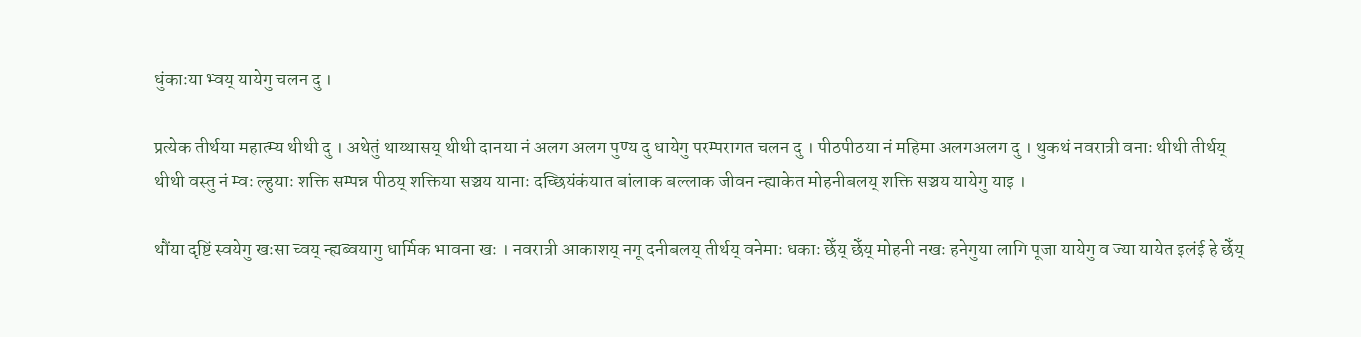धुंकाःया भ्वय् यायेगु चलन दु ।

प्रत्येक तीर्थया महात्म्य थीथी दु । अथेतुं थाय्थासय् थीथी दानया नं अलग अलग पुण्य दु धायेगु परम्परागत चलन दु । पीठपीठया नं महिमा अलगअलग दु । थुकथं नवरात्री वनाः थीथी तीर्थय् थीथी वस्तु नं म्वः ल्हुयाः शक्ति सम्पन्न पीठय् शक्तिया सञ्चय यानाः दच्छियंकंयात बांलाक बल्लाक जीवन न्ह्याकेत मोहनीबलय् शक्ति सञ्चय यायेगु याइ ।

थौंया दृष्टिं स्वयेगु खःसा च्वय् न्ह्यब्वयागु धार्मिक भावना खः । नवरात्री आकाशय् नगू दनीबलय् तीर्थय् वनेमाः धकाः छेँय् छेँय् मोहनी नखः हनेगुया लागि पूजा यायेगु व ज्या यायेत इलंई हे छेँय्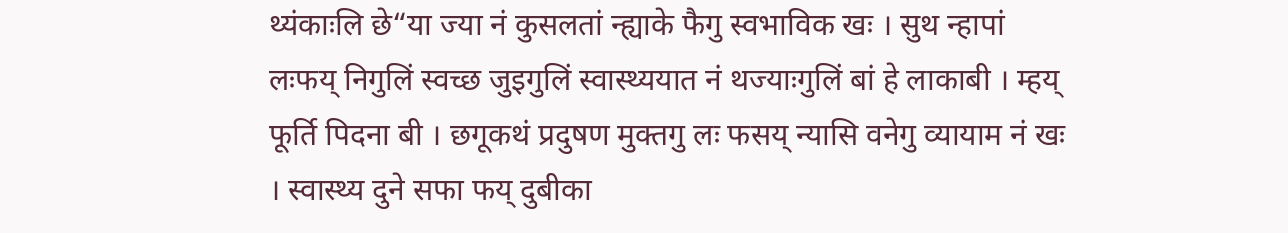थ्यंकाःलि छे“या ज्या नं कुसलतां न्ह्याके फैगु स्वभाविक खः । सुथ न्हापां लःफय् निगुलिं स्वच्छ जुइगुलिं स्वास्थ्ययात नं थज्याःगुलिं बां हे लाकाबी । म्हय् फूर्ति पिदना बी । छगूकथं प्रदुषण मुक्तगु लः फसय् न्यासि वनेगु व्यायाम नं खः । स्वास्थ्य दुने सफा फय् दुबीका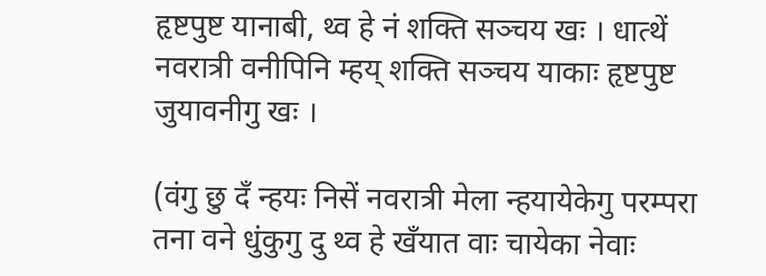हृष्टपुष्ट यानाबी, थ्व हे नं शक्ति सञ्चय खः । धात्थें नवरात्री वनीपिनि म्हय् शक्ति सञ्चय याकाः हृष्टपुष्ट जुयावनीगु खः ।

(वंगु छु दँ न्हयः निसें नवरात्री मेला न्हयायेकेगु परम्परा तना वने धुंकुगु दु थ्व हे खँयात वाः चायेका नेवाः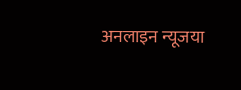अनलाइन न्यूजया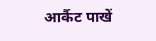आर्कैट पाखें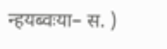न्हयब्वःया– स. )